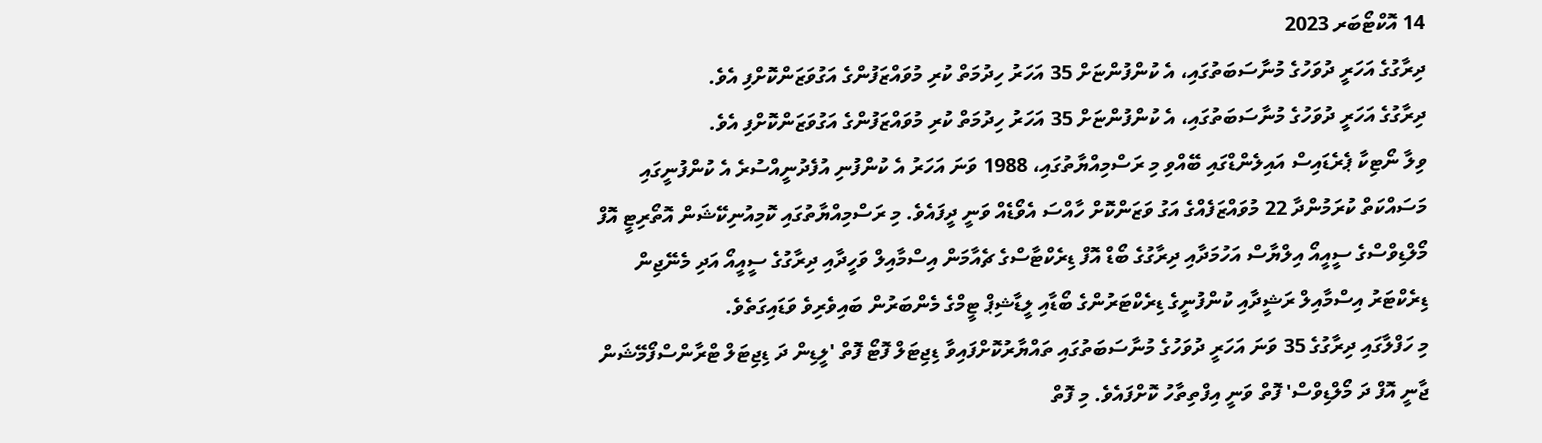14 އޮކްޓޯބަރ 2023
ދިރާގުގެ އަހަރީ ދުވަހުގެ މުނާސަބަތުގައި، އެ ކުންފުންޏަށް 35 އަހަރު ހިދުމަތް ކުރި މުވައްޒަފުންގެ އަގުވަޒަންކޮށްފި އެވެ.
ދިރާގުގެ އަހަރީ ދުވަހުގެ މުނާސަބަތުގައި، އެ ކުންފުންޏަށް 35 އަހަރު ހިދުމަތް ކުރި މުވައްޒަފުންގެ އަގުވަޒަންކޮށްފި އެވެ.
ވިލާ ނޯޓިކާ ޕެރެޑައިސް އައިލެންޑްގައި ބޭއްވި މި ރަސްމިއްޔާތުގައި، 1988 ވަނަ އަހަރު އެ ކުންފުނި އުފެދުނީއްސުރެ އެ ކުންފުނީގައި މަސައްކަތް ކުރަމުންދާ 22 މުވައްޒަފެއްގެ އަގު ވަޒަންކޮށް ހާއްސަ އެވޯޑެއް ވަނީ ދީފައެވެ. މި ރަސްމިއްޔާތުގައި ކޮމިއުނިކޭޝަން އޮތޯރިޓީ އޮފް މޯލްޑިވްސްގެ ސީއީއޯ އިލްޔާސް އަހުމަދާއި ދިރާގުގެ ބޯޑް އޮފް ޑިރެކްޓާސްގެ ޗެއާމަން އިސްމާއިލް ވަހީދާއި ދިރާގުގެ ސީއީއޯ އަދި މެނޭޖިން ޑިރެކްޓަރު އިސްމާއިލް ރަޝީދާއި ކުންފުނީގެ ޑިރެކްޓަރުންގެ ބޯޑާއި ލީޑާޝިޕް ޓީމްގެ މެންބަރުން ބައިވެރިވެ ވަޑައިގަތެވެ.
މި ހަފްލާގައި ދިރާގުގެ 35 ވަނަ އަހަރީ ދުވަހުގެ މުނާސަބަތުގައި ތައްޔާރުކޮށްފައިވާ ޑިޖިޓަލް ފޮޓޯ ފޮތް 'ލީޑިން ދަ ޑިޖިޓަލް ޓްރާންސްފޯމޭޝަން ޖާނީ އޮފް ދަ މޯލްޑިވްސް' ފޮތް ވަނީ އިފްތިތާހު ކޮށްފައެވެ. މި ފޮތް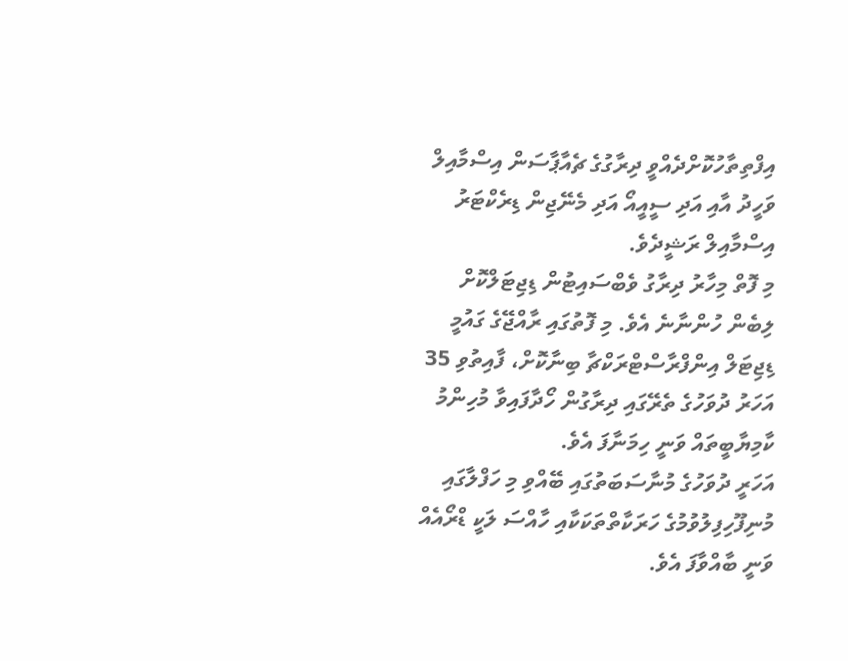އިފްތިތާހުކޮށްދެއްވީ ދިރާގުގެ ޗެއާޕާސަން އިސްމާއިލް ވަހީދު އާއި އަދި ސީއީއޯ އަދި މެނޭޖިން ޑިރެކްޓަރު އިސްމާއިލް ރަޝީދެވެ.
މި ފޮތް މިހާރު ދިރާގު ވެބްސައިޓުން ޑިޖިޓަލްކޮށް ލިބެން ހުންނާނެ އެވެ. މި ފޮތުގައި ރާއްޖޭގެ ގައުމީ ޑިޖިޓަލް އިންފްރާސްޓްރަކްޗާ ބިނާކޮށް، ފާއިތުވި 35 އަހަރު ދުވަހުގެ ތެރޭގައި ދިރާގުން ހޯދާފައިވާ މުހިންމު ކާމިޔާބީތައް ވަނީ ހިމަނާފަ އެވެ.
އަހަރީ ދުވަހުގެ މުނާސަބަތުގައި ބޭއްވި މި ހަފްލާގައި މުނިފޫހިފިލުވުމުގެ ހަރަކާތްތަކަކާއި ހާއްސަ ލަކީ ޑްރޯއެއް ވަނީ ބާއްވާފަ އެވެ.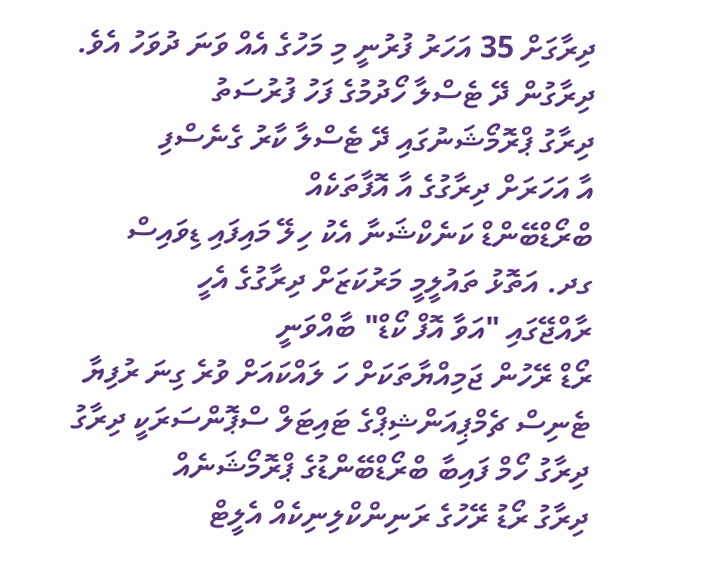ދިރާގަށް 35 އަހަރު ފުރުނީ މި މަހުގެ އެއް ވަނަ ދުވަހު އެވެ.
ދިރާގުން ދޭ ޓެސްލާ ހޯދުމުގެ ފަހު ފުރުސަތު
ދިރާގު ޕްރޮމޯޝަނުގައި ދޭ ޓެސްލާ ކާރު ގެނެސްފި
އާ އަހަރަށް ދިރާގުގެ އާ އޮފާތަކެއް
ބްރޯޑްބޭންޑް ކަނެކްޝަނާ އެކު ހިލޭ މައިފައި ޑިވައިސް
ގދ. އަތޮޅު ތައުލީމީ މަރުކަޒަށް ދިރާގުގެ އެހީ
ރާއްޖޭގައި "އަވާ އޮފް ކޯޑް" ބާއްވަނީ
ރޯޑް ރޭހުން ޖަމިއްޔާތަކަށް ހަ ލައްކައަށް ވުރެ ގިނަ ރުފިޔާ
ޓެނިސް ޗެމްޕިއަންޝިޕްގެ ޓައިޓަލް ސްޕޮންސަރަކީ ދިރާގު
ދިރާގު ހޯމް ފައިބާ ބްރޯޑްބޭންޑުގެ ޕްރޮމޯޝަނެއް
ދިރާގު ރޯޑު ރޭހުގެ ރަނިންކްލިނިކެއް އެލީޓް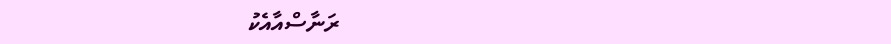ރަނާސްއާއެކު